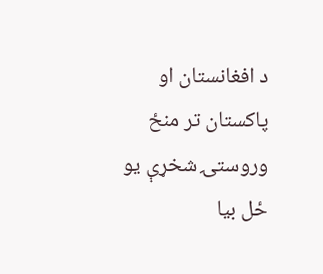د افغانستان او پاکستان تر منځ وروستۍ شخړې یو ځل بیا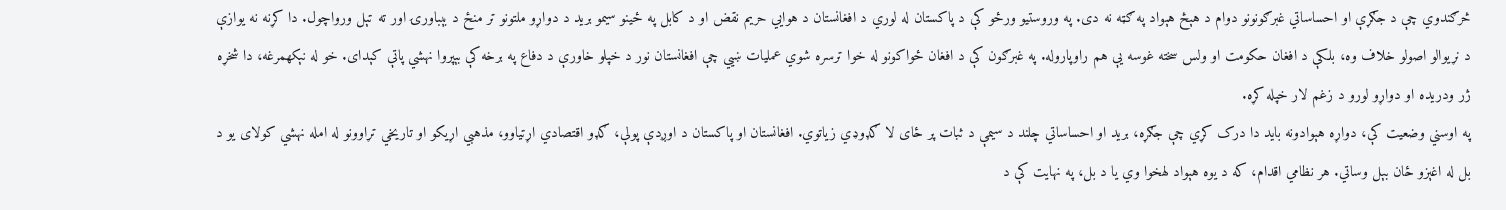څرګندوي چې د جګړې او احساساتي غبرګونونو دوام د هېڅ هېواد په ګټه نه دی. په وروستیو ورځو کې د پاکستان له لوري د افغانستان د هوایي حریم نقض او د کابل په ځینو سیمو برید د دواړو ملتونو تر منځ د بېباورۍ اور ته تېل ورواچول. دا کړنه نه یوازې د نړیوالو اصولو خلاف وه، بلکې د افغان حکومت او ولس سخته غوسه یې هم راوپاروله. په غبرګون کې د افغان ځواکونو له خوا ترسره شوي عملیات ښيي چې افغانستان نور د خپلو خاورې د دفاع په برخه کې بېپروا نهشي پاتې کېدای. خو له نېکهمرغه، دا شخړه ژر ودریده او دواړو لورو د زغم لار خپله کړه.
په اوسني وضعیت کې، دواړه هېوادونه باید دا درک کړي چې جګړه، برید او احساساتي چلند د سیمې د ثبات پر ځای لا ګډوډي زیاتوي. افغانستان او پاکستان د اوږدې پولې، ګډو اقتصادي اړتیاوو، مذهبي اړیکو او تاریخي تړاوونو له امله نهشي کولای یو د بل له اغېزو ځان بېل وساتي. هر نظامي اقدام، که د یوه هېواد لهخوا وي یا د بل، په نهایت کې د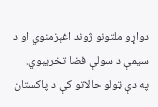دواړو ملتونو ژوند اغېزمنوي او د سیمې د سولې فضا تخریبوي.
په دې ټولو حالاتو کې د پاکستان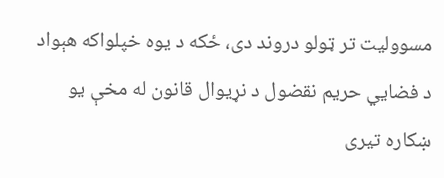مسوولیت تر ټولو دروند دی، ځکه د یوه خپلواکه هېواد د فضایي حریم نقضول د نړیوال قانون له مخې یو ښکاره تیری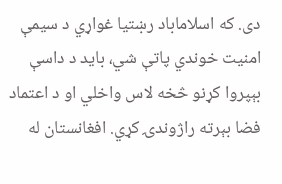دی. که اسلاماباد رښتیا غواړي د سیمې امنیت خوندي پاتې شي، باید د داسې بېپروا کړنو څخه لاس واخلي او د اعتماد فضا بېرته راژوندۍ کړي. افغانستان له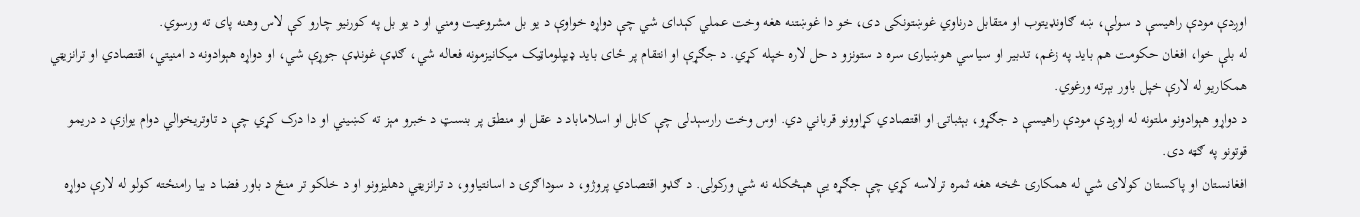اوږدې مودې راهیسې د سولې، ښه ګاونډیتوب او متقابل درناوي غوښتونکی دی، خو دا غوښتنه هغه وخت عملي کېدای شي چې دواړه خواوې د یو بل مشروعیت ومني او د یو بل په کورنیو چارو کې لاس وهنه پای ته ورسوي.
له بلې خوا، افغان حکومت هم باید په زغم، تدبیر او سیاسي هوښیارۍ سره د ستونزو د حل لاره خپله کړي. د جګړې او انتقام پر ځای باید ډيپلوماټیک میکانیزمونه فعاله شي، ګډې غونډې جوړې شي، او دواړه هېوادونه د امنیتي، اقتصادي او ترانزیټي همکاریو له لارې خپل باور بېرته ورغوي.
د دواړو هېوادونو ملتونه له اوږدې مودې راهیسې د جګړو، بېثباتۍ او اقتصادي کړاوونو قرباني دي. اوس وخت رارسېدلی چې کابل او اسلاماباد د عقل او منطق پر بنسټ د خبرو مېز ته کښیني او دا درک کړي چې د تاوتریخوالي دوام یوازې د دریمو قوتونو په ګټه دی.
افغانستان او پاکستان کولای شي له همکارۍ څخه هغه ثمره ترلاسه کړي چې جګړه یې هېڅکله نه شي ورکولی. د ګډو اقتصادي پروژو، د سوداګرۍ د اسانتیاوو، د ترانزیټي دهلیزونو او د خلکو تر منځ د باور فضا د بیا رامنځته کولو له لارې دواړه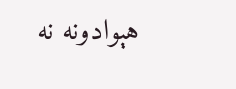هېوادونه نه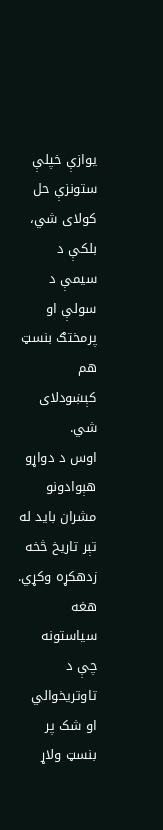یوازې خپلې ستونزې حل کولای شي، بلکې د سیمې د سولې او پرمختګ بنسټ هم کېښودلای شي.
اوس د دواړو هېوادونو مشران باید له تېر تاریخ څخه زدهکړه وکړي. هغه سیاستونه چې د تاوتریخوالي او شک پر بنسټ ولاړ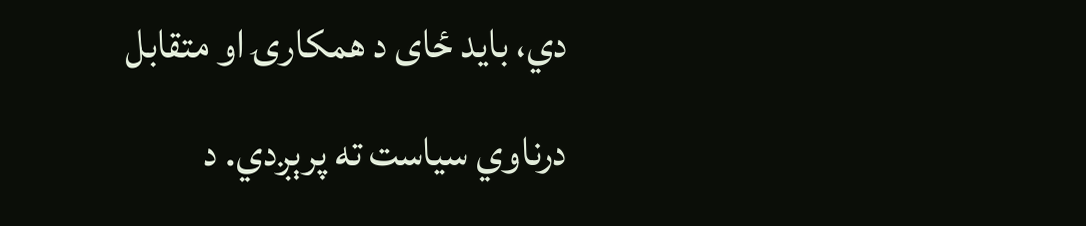دي، باید ځای د همکارۍ او متقابل درناوي سیاست ته پرېږدي. د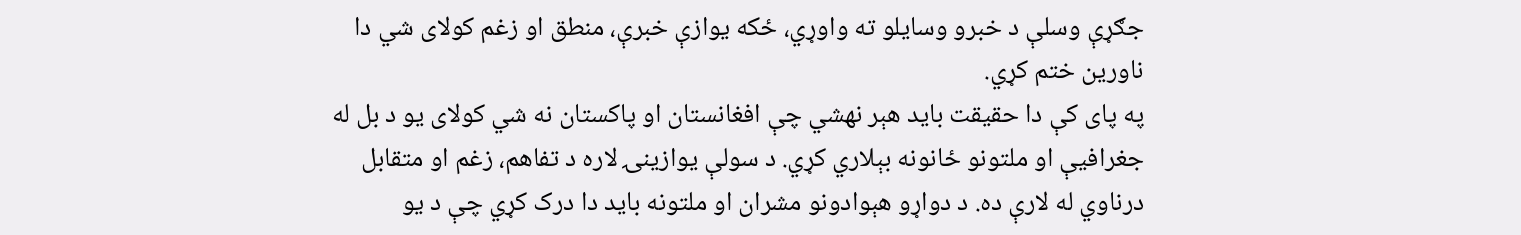جګړې وسلې د خبرو وسایلو ته واوړي، ځکه یوازې خبرې، منطق او زغم کولای شي دا ناورین ختم کړي.
په پای کې دا حقیقت باید هېر نهشي چې افغانستان او پاکستان نه شي کولای یو د بل له جغرافیې او ملتونو ځانونه بېلاري کړي. د سولې یوازینۍ لاره د تفاهم، زغم او متقابل درناوي له لارې ده. د دواړو هېوادونو مشران او ملتونه باید دا درک کړي چې د یو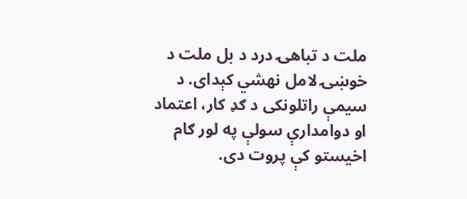ملت د تباهۍ درد د بل ملت د خوښۍ لامل نهشي کېدای. د سیمې راتلونکی د ګډ کار، اعتماد او دوامدارې سولې په لور ګام اخیستو کې پروت دی.